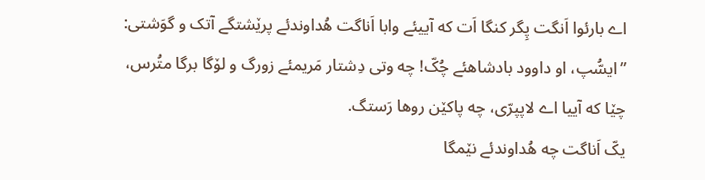اے بارئوا اَنگت پِگر کنگا اَت که آییئے وابا اَناگت هُداوندئے پرێشتگے آتک و گوَشتی: ”ایسُّپ، او داوود بادشاهئے چُکّ! چه وتی دِشتار مَریمئے زورگ و لۆگا برگا متُرس، چێا که آییا اے لاپپرّی، چه پاکێن روها رَستگ.
یکّ اَناگت چه هُداوندئے نێمگا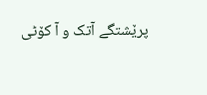پرێشتگے آتک و آ کۆٹی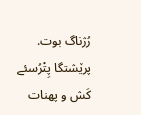رُژناگ بوت. پرێشتگا پِتْرُسئے کَش و پهنات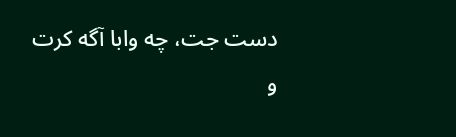دست جت، چه وابا آگه کرت و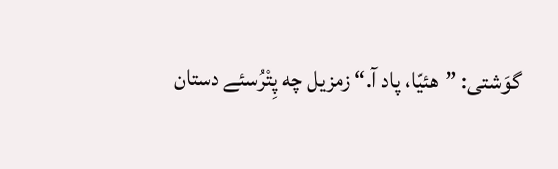گوَشتی: ”هئیّا، پاد آ.“ زمزیل چه پِتْرُسئے دستان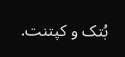بُتک و کپتنت.